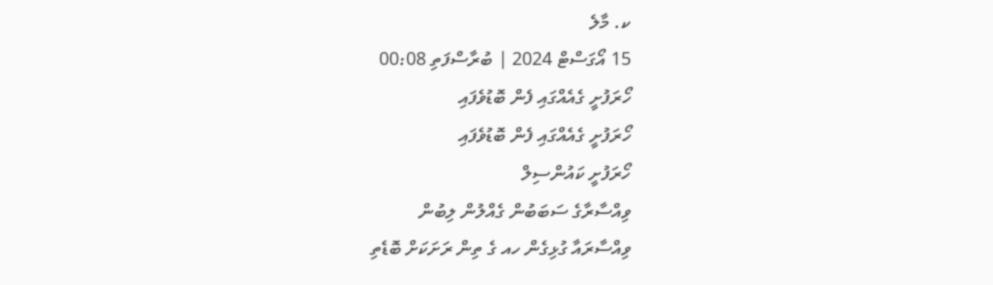ކ. މާލެ
15 އޯގަސްޓް 2024 | ބުރާސްފަތި 00:08
ހޯރަފުށީ ގެއެއްގައި ފެން ބޮޑުވެފައި
ހޯރަފުށީ ގެއެއްގައި ފެން ބޮޑުވެފައި
ހޯރަފުށީ ކައުންސިލް
ވިއްސާރާގެ ސަބަބުން ގެއްލުން ލިބުން
ވިއްސާރައާ ގުޅިގެން ހއ ގެ ތިން ރަށަކަށް ބޮޑެތި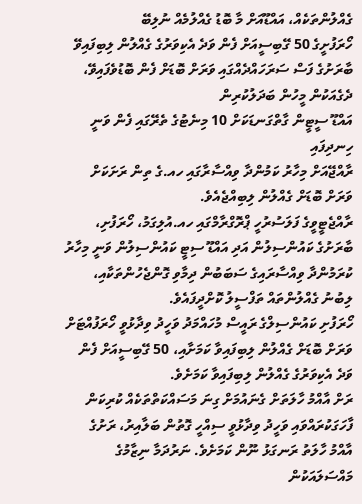ގެއްލުންތަކެއް، އައްޑޫއަށް މާ ބޮޑު ގެއްލުމެއް ނުލިބޭ
ހޯރަފުށީގެ 50 ގޭބިސީއަށް ފެން ވަދެ އެކިވަރުގެ ގެއްލުން ލިބިފައިވޭ
ބާރަށުގެ ފަސް ސަރަހައްދެއްގައި ވަރަށް ބޮޑަށް ފެން ބޮޑުވެފައިވޭ، ދެގެއަކުން މީހުން ބަދަލުކުރިން
އައްޑޫ ސީޓީން ގާތްގަނޑަކަށް 10 މިނެޓުގެ ތެރޭގައި ފެން ވަނީ ހިނދިފައި
ރާއްޖޭއަށް މިހާރު ކަމުންދާ ވިއްސާރާގައި ހއ.ގެ ތިން ރަށަކަށް ވަރަށް ބޮޑަށް ގެއްލުން ލިބިއްޖެއެވެ.
ރާއްޖެޓީވީގެ ފަލަސުރުހީ ޕްރޮގްރާމްގައި ހއ.އުލިގަމު، ހޯރަފުށި، ބާރަށުގެ ކައުންސިލުން އަދި އައްޑޫ ސިޓީ ކައުންސިލުން ވަނީ މިހާރު ކުރަމުންދާ ވިއްސާރައިގެ ސަބަބުން ދިމާވި ގޮންޖެހުންތަކާއި، ލިބުނު ގެއްލުންތައް ތަފްސީލު ކޮށްދީފައެވެ.
ހޯރަފުށި ކައުންސިލްގެ ރައީސް މުހައްމަދު ވަހީދު ވިދާޅުވީ ހޯރަފުއްޓަށް ވަރަށް ބޮޑަށް ގެއްލުން ލިބިފައިވާ ކަމަށާއި، 50 ގޭބިސީއަށް ފެން ވަދެ އެކިވަރުގެ ގެއްލުން ލިބިފައިވާ ކަމަށެވެ.
ރަށް އާއްމު ހާލަތަށް ގެނައުމަށް ގިނަ މަސައްކަތްތަކެއް ކުރިކަން ފާހަގަކުރައްވައި ވަހީދު ވިދާޅުވީ ސިއްހީ ގޮތުން ބަލާއިރު، ރަށުގެ އާއްމު ހާލަތު ރަނގަޅު ނޫން ކަމަށެވެ. ނަރުދަމާ ނިޒާމުގެ މައްސަލައަކުން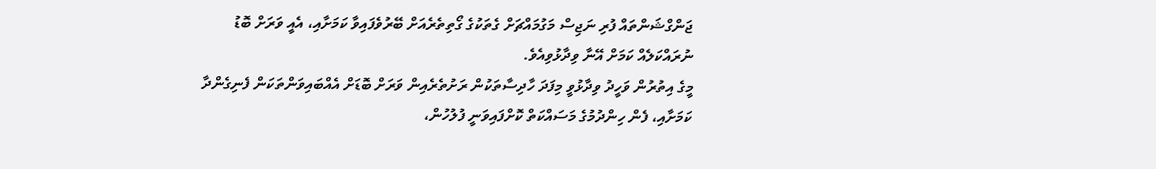ޖަންގްޝަންތައް ފުރި ނަޖިސް މަގުމައްޗަށް ގެތަކުގެ ގޯތިތެރެއަށް ބޭރުވެފައިވާ ކަމަށާއި، އެއީ ވަރަށް ބޮޑު ނުރައްކަލެއް ކަމަށް އޭނާ ވިދާޅުވިއެވެ.
މީގެ އިތުރުން ވަހީދު ވިދާޅުވީ މިފަދަ ހާދިސާތަކުން ރަށުތެރެއިން ވަރަށް ބޮޑަށް އެއްބައިވަންތަކަން ފެނިގެންދާ ކަމަށާއި، ފެން ހިންދުމުގެ މަސައްކަތް ކޮށްފައިވަނީ ފުލުހުން،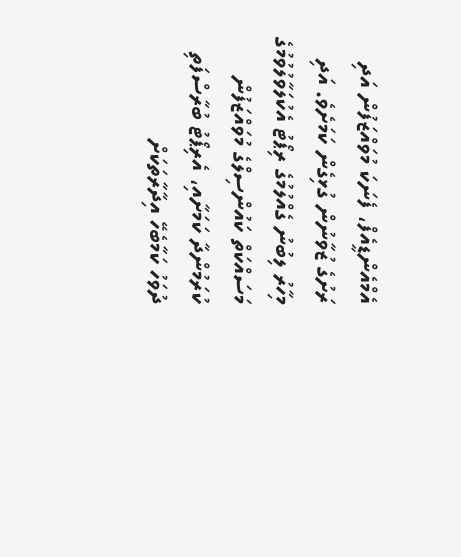އެމްއެންޑީއެފް، ފެނަކަ މުވައްޒަފުން އަދި ރަށުގެ ޒުވާނުން ގުޅިގެން ކަމަށެވެ. އަދި މިހާރު ލިބުނު ގެއްލުމުގެ ރިޕޯޓު އެކުލަވާލުވުމުގެ މަސައްކަތް ކައުންސިލްގެ މުވައްޒަފުން ކުރަމުންދާ ކަމަށާއި، އެރިޕޯޓު ބުރާސްފަތި ދުވަހު ކަމާބެހޭ އިދާރާތަކަށް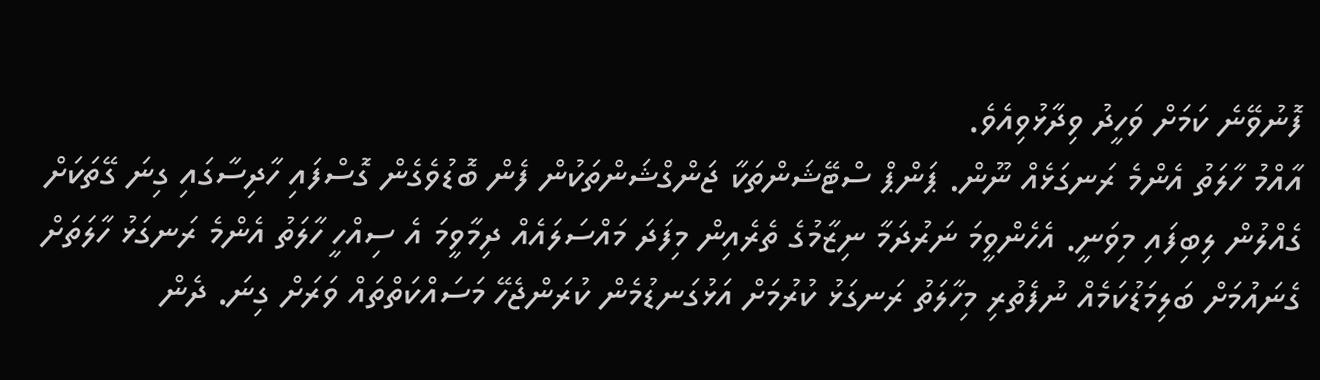ފޮނުވޭނެ ކަމަށް ވަހީދު ވިދާޅުވިއެވެ.
އާއްމު ހާލަތު އެންމެ ރަނގަޅެއް ނޫން. ޕަންޕް ސްޓޭޝަންތަކާ ޖަންގްޝަންތަކުން ފެން ބޮޑުވެގެން ގޮސްފައި ހާދިސާގައި ގިނަ ގޭތަކަށް ގެއްލުން ލިބިފައި މިވަނީ. އެހެންވީމަ ނަރުދަމާ ނިޒާމުގެ ތެރެއިން މިފަދަ މައްސަލައެއް ދިމާވީމަ އެ ސިއްހީ ހާލަތު އެންމެ ރަނގަޅު ހާލަތަށް ގެނައުމަށް ބަލިމަޑުކަމެއް ނުފެތުރި މިހާލަތު ރަނގަޅު ކުރުމަށް އަޅުގަނޑުމެން ކުރަންޖެހޭ މަސައްކަތްތައް ވަރަށް ގިނަ. ދެން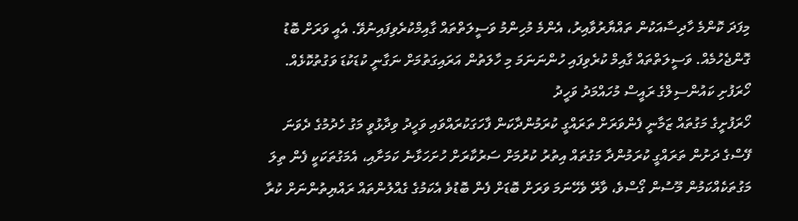މިފަދަ ކޮންމެ ހާދިސާއަކުން ތައްޔާރުވާއިރު، އެންމެ މުހިންމު ވަސީލަތްތައް ގާއިމްކުރެވިފައިނުވޭ. އެއީ ވަރަށް ބޮޑު ގޮންޖެހުމެއް. ވަސީލަތްތައް ގާއިމް ކުރެވިފައި ހުންނަނަމަ މި ހާލަތުން އަރައިގަތުމަށް ނަގާނީ ކުޑަކުޑަ ވަގުތުކޮޅެއް.
ހޯރަފުށި ކައުންސިލްގެ ރައީސް މުހައްމަދު ވަހީދު
ހޯރަފުށީގެ މަގުތައް ޒަމާނީ ފެންވަރަށް ތަރައްގީ ކުރަމުންދާކަން ފާހަގަކުރައްވައި ވަހީދު ވިދާޅުވީ މަގު ހެދުމުގެ ދެވަނަ ފޭސްގެ ދަށުން ތަރައްގީ ކުރަމުންދާ މަގުތައް އިތުރު ކުރުމަށް ސަރުކާރަށް ހުށަހަޅާނެ ކަމަށާއި، އެމަގުތަކަކީ ފެން ތިލަ މަގުތަކެއްކަމުން މޫސުން ގޯސްވެ، ވާރޭ ވެހޭނަމަ ވަރަށް ބޮޑަށް ފެން ބޮޑުވެ އެކަމުގެ ގެއްލުންތައް ރައްޔިތުންނަށް ކުރާ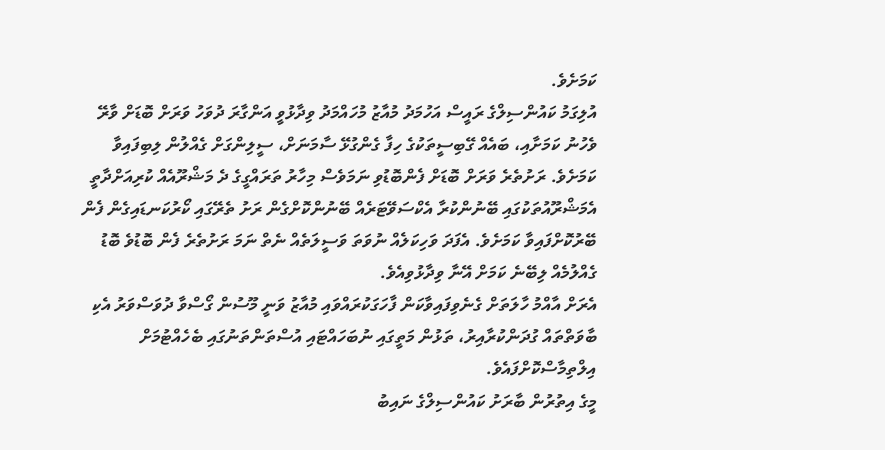ކަމަށެވެ.
އުލިގަމު ކައުންސިލްގެ ރައީސް އަހުމަދު މުއާޒު މުހައްމަދު ވިދާޅުވީ އަންގާރަ ދުވަހު ވަރަށް ބޮޑަށް ވާރޭ ވެހުނު ކަމަށާއި، ބައެއް ގޭބިސީތަކުގެ ހިފާ ގެންގުޅޭ ސާމަނަށް، ސީލިންގަށް ގެއްލުން ލިބިފައިވާ ކަމަށެވެ. ރަށުތެރެ ވަރަށް ބޮޑަށް ފެންބޮޑުވި ނަމަވެސް މިހާރު ތަރައްގީގެ ދެ މަޝްރޫއެއް ކުރިއަށްދާތީ އެމަޝްރޫއުތަކުގައި ބޭނުންކުރާ އެކްސަވޭޓަރެއް ބޭނުންކޮށްގެން ރަށު ތެރޭގައި ކޯރުކަނޑައިގެން ފެން ބޭރުކޮށްފައިވާ ކަމަށެވެ. އެފަދަ ވަހިކަލެއް ނުވަތަ ވަސީލަތެއް ނެތް ނަމަ ރަށުތެރެ ފެން ބޮޑުވެ ބޮޑު ގެއްލުމެއް ލިބޭނެ ކަމަށް އޭނާ ވިދާޅުވިއެވެ.
އެރަށް އާއްމު ހާލަތަށް ގެނެވިފައިވާކަން ފާހަގަކުރައްވައި މުއާޒު ވަނީ މޫސުން ގޯސްވާ ދުވަސްވަރު އެކި ބާވަތްތައް ގުދަންކުރާއިރު، ތަޅުން މަތީގައި ނުބަހައްޓައި އުސްތަންތަނުގައި ބެހެއްޓުމަށް އިލްތިމާސްކޮށްފައެވެ.
މީގެ އިތުރުން ބާރަށު ކައުންސިލްގެ ނައިބު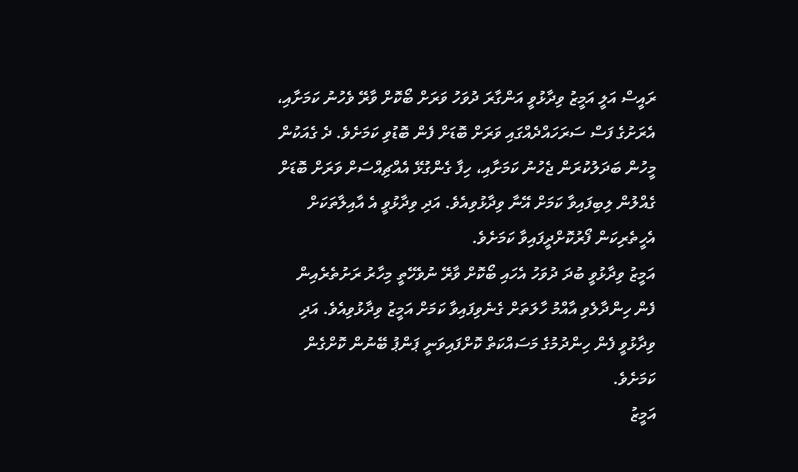ރައީސް އަލީ އަމީޒު ވިދާޅުވީ އަންގާރަ ދުވަހު ވަރަށް ބޯކޮށް ވާރޭ ވެހުނު ކަމަށާއި، އެރަށުގެ ފަސް ސަރަހައްދެއްގައި ވަރަށް ބޮޑަށް ފެން ބޮޑުވި ކަމަށެވެ. ދެ ގެއަކުން މީހުން ބަދަލުކުރަން ޖެހުނު ކަމަށާއި، ހިފާ ގެންގުޅޭ އެއްޗިއްސަށް ވަރަށް ބޮޑަށް ގެއްލުން ލިބިފައިވާ ކަމަށް އޭނާ ވިދާޅުވިއެވެ. އަދި ވިދާޅުވީ އެ އާއިލާތަކަށް އެހީތެރިކަން ފޯރުކޮށްދީފައިވާ ކަމަށެވެ.
އަމީޒު ވިދާޅުވީ ބުދަ ދުވަހު އެހައި ބޯކޮށް ވާރޭ ނުވެހޭތީ މިހާރު ރަށުތެރެއިން ފެން ހިންދާލެވި އާއްމު ހާލަތަށް ގެނެވިފައިވާ ކަމަށް އަމީޒު ވިދާޅުވިއެވެ. އަދި ވިދާޅުވީ ފެން ހިންދުމުގެ މަސައްކަތް ކޮށްފައިވަނީ ޕަންޕު ބޭނުން ކޮށްގެން ކަމަށެވެ.
އަމީޒު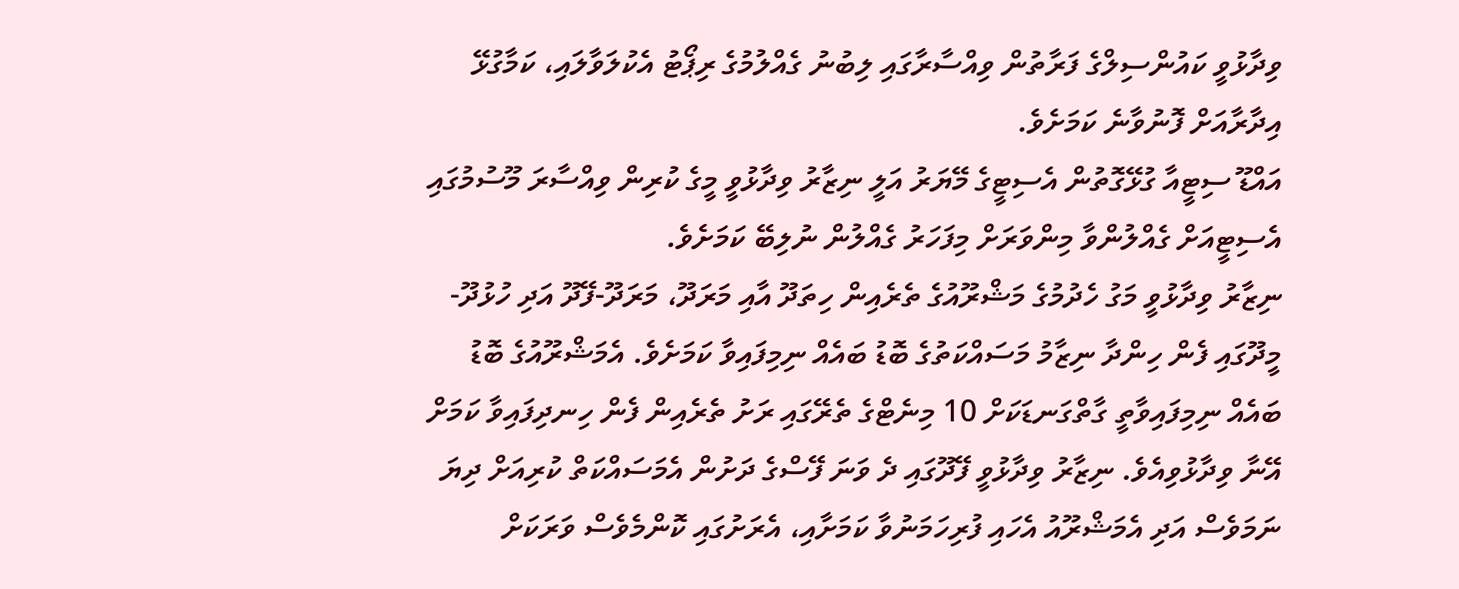ވިދާޅުވީ ކައުންސިލްގެ ފަރާތުން ވިއްސާރާގައި ލިބުނު ގެއްލުމުގެ ރިޕޯޓު އެކުލަވާލައި، ކަމާގުޅޭ އިދާރާއަށް ފޮނުވާނެ ކަމަށެވެ.
އައްޑޫ ސިޓީއާ ގުޅޭގޮތުން އެސިޓީގެ މޭޔަރު އަލީ ނިޒާރު ވިދާޅުވީ މީގެ ކުރިން ވިއްސާރަ މޫސުމުގައި އެސިޓީއަށް ގެއްލުންވާ މިންވަރަށް މިފަހަރު ގެއްލުން ނުލިބޭ ކަމަށެވެ.
ނިޒާރު ވިދާޅުވީ މަގު ހެދުމުގެ މަޝްރޫއުގެ ތެރެއިން ހިތަދޫ އާއި މަރަދޫ، މަރަދޫ-ފޭދޫ އަދި ހުޅުދޫ-މީދޫގައި ފެން ހިންދާ ނިޒާމު މަސައްކަތުގެ ބޮޑު ބައެއް ނިމިފައިވާ ކަމަށެވެ. އެމަޝްރޫއުގެ ބޮޑު ބައެއް ނިމިފައިވާތީ ގާތްގަނޑަކަށް 10 މިނެޓްގެ ތެރޭގައި ރަށު ތެރެއިން ފެން ހިނދިފައިވާ ކަމަށް އޭނާ ވިދާޅުވިއެވެ. ނިޒާރު ވިދާޅުވީ ފޭދޫގައި ދެ ވަނަ ފޭސްގެ ދަށުން އެމަސައްކަތް ކުރިއަށް ދިޔަ ނަމަވެސް އަދި އެމަޝްރޫއު އެހައި ފުރިހަމަނުވާ ކަމަށާއި، އެރަށުގައި ކޮންމެވެސް ވަރަކަށް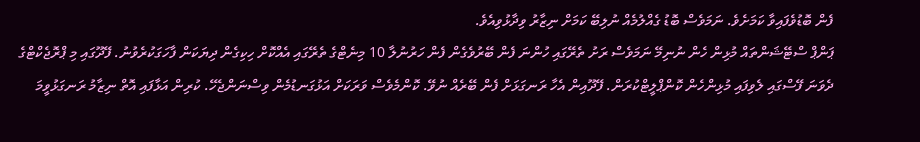ފެން ބޮޑުވެފައިވާ ކަމަށެވެ. ނަމަވެސް ބޮޑު ގެއްލުމެއް ނުލިބޭ ކަމަށް ނިޒާރު ވިދާޅުވިއެވެ.
ޕަންޕް ސްޓޭޝަންތައް މުޅިން ހެން ނުނިމޭ ނަމަވެސް ރަށު ތެރޭގައި ހުންނަ ފެން ބޭރުވެގެން ފެން ހަރުނުލާ 10 މިނެޓްގެ ތެރޭގައި އެއްކޮށް ހިކިގެން ދިޔަކަން ފާހަގަކުރެވުނު. ފޭދޫގައި މި ޕްރޮޖެކްޓްގެ ދެވަނަ ފޭސްގައި ލެވިފައި މުޅިންހެން ކޮންޕްލީޓްކުރަން. ފޭދޫއިން އެހާ ރަނގަޅަށް ފެން ބޭރެއް ނުވޭ. ކޮންމެވެސް ވަރަކަށް އަޅުގަނޑުމެން ވިސްނަންޖެހޭ. ކުރިން އަޅާފައި އޮތް ނިޒާމު ރަނގަޅުވީމަ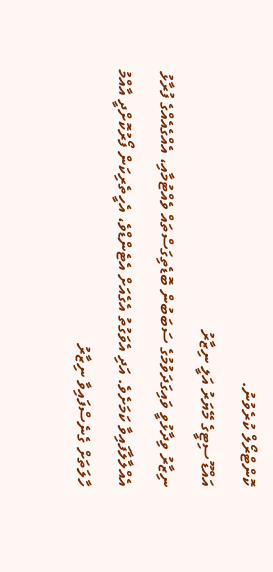ކޮންޓްރޯލް ކުރެވުނު.
އައްޑޫ ސިޓީގެ މޭޔަރު އަލީ ނިޒާރު
ނިޒާރު ވިދާޅުވީ ވައިގަދަވުމުގެ ސަބަބުން ބޮޑެތިގަސްތައް ވެއްޓުމާއި، އެއްގެއެއްގެ ފުރާޅު އެއްލާލާފައިވާ ކަމަށެވެ. އަދި އެވަގުތު އެގެއަށް އެޓެންޑްވެ، އެހީތެރިކަން ފޯރުކޮށްދީ އާއްމު ހާލަތަށް ގެނެސްފައިވާ ނިޒާރު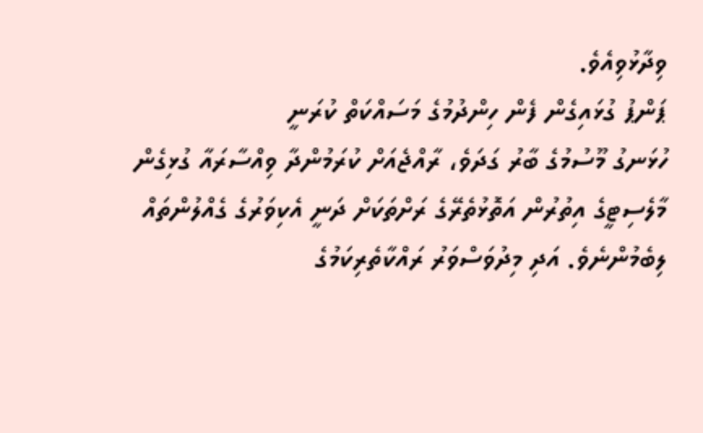ވިދާޅުވިއެވެ.
ޕަންޕު ގުޅައިގެން ފެން ހިންދުމުގެ މަސައްކަތް ކުރަނީ
ހުޅަނގު މޫސުމުގެ ބާރު ގަދަވެ، ރާއްޖެއަށް ކުރަމުންދާ ވިއްސާރައާ ގުޅިގެން މާލެސިޓީގެ އިތުރުން އަތޮޅުތެރޭގެ ރަށްތަކަށް ދަނީ އެކިވަރުގެ ގެއްލުންތައް ލިބެމުންނެވެ. އަދި މިދުވަސްވަރު ރައްކާތެރިކަމުގެ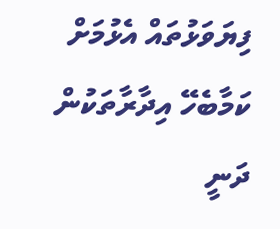ފިޔަވަޅުތައް އެޅުމަށް ކަމާބެހޭ އިދާރާތަކުން ދަނީ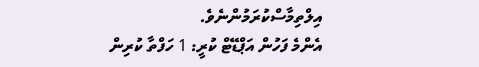އިލްތިމާސްކުރަމުންނެވެ.
އެންމެ ފަހުން އަޕްޑޭޓް ކުރީ: 1 ހަފްތާ ކުރިން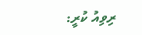ރިވިއު ކުރީ: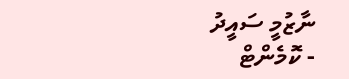ނާޒުމީ ސައީދު
- ކޮމެންޓް